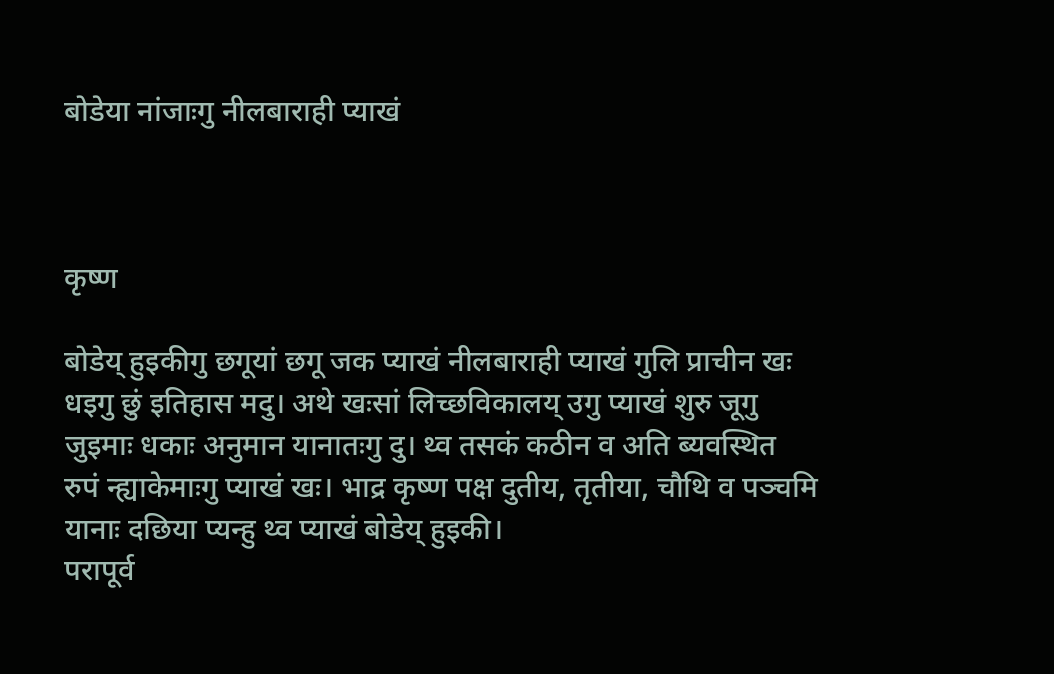बोडेया नांजाःगु नीलबाराही प्याखं



कृष्ण

बोडेय् हुइकीगु छगूयां छगू जक प्याखं नीलबाराही प्याखं गुलि प्राचीन खः धइगु छुं इतिहास मदु। अथे खःसां लिच्छविकालय् उगु प्याखं शुरु जूगु जुइमाः धकाः अनुमान यानातःगु दु। थ्व तसकं कठीन व अति ब्यवस्थित रुपं न्ह्याकेमाःगु प्याखं खः। भाद्र कृष्ण पक्ष दुतीय, तृतीया, चौथि व पञ्चमि यानाः दछिया प्यन्हु थ्व प्याखं बोडेय् हुइकी।
परापूर्व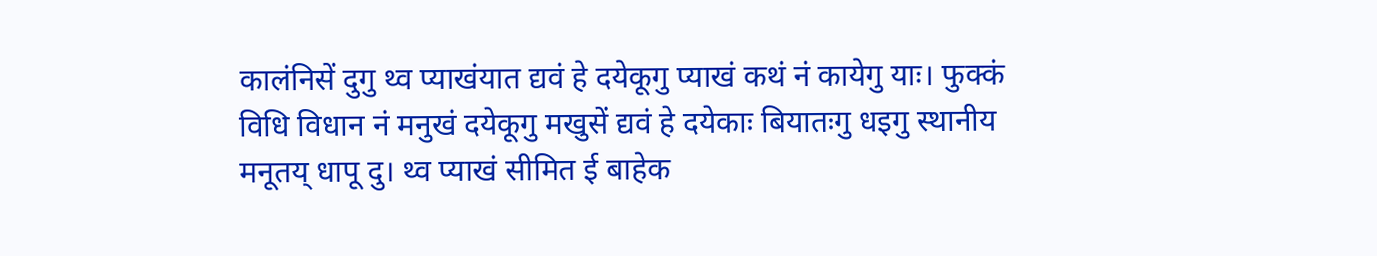कालंनिसें दुगु थ्व प्याखंयात द्यवं हे दयेकूगु प्याखं कथं नं कायेगु याः। फुक्कं विधि विधान नं मनुखं दयेकूगु मखुसें द्यवं हे दयेकाः बियातःगु धइगु स्थानीय मनूतय् धापू दु। थ्व प्याखं सीमित ई बाहेक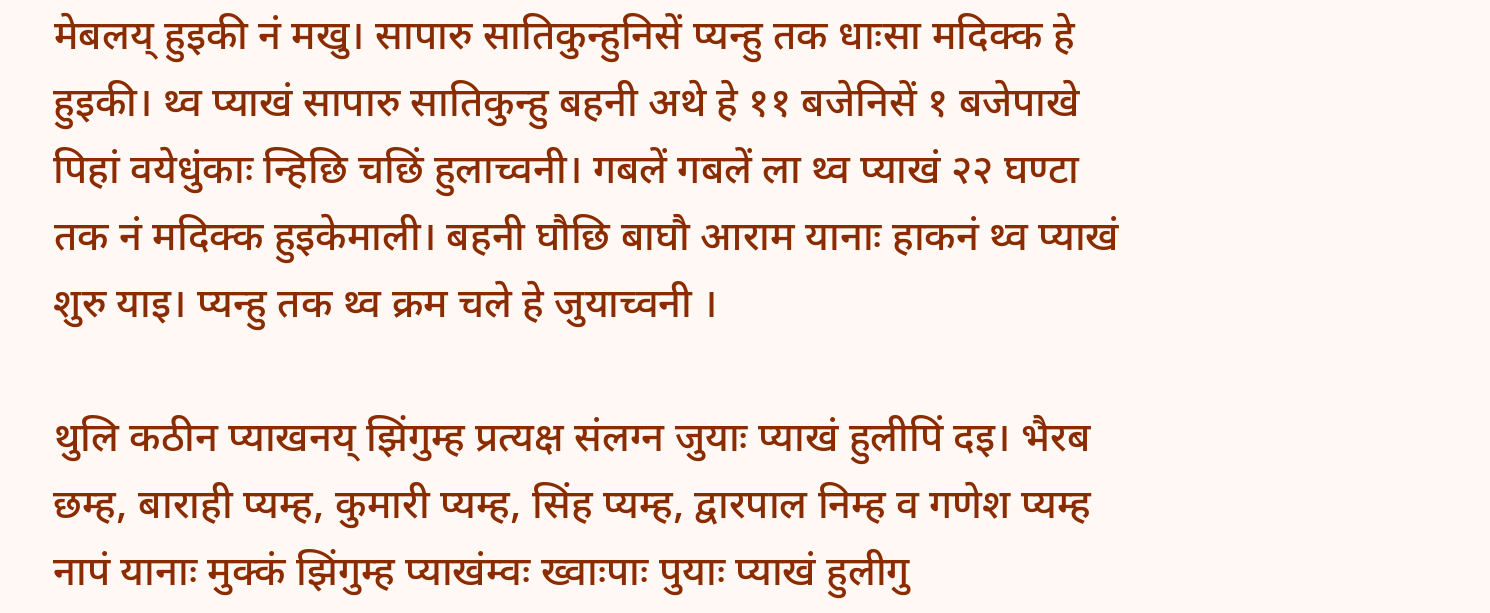मेबलय् हुइकी नं मखु। सापारु सातिकुन्हुनिसें प्यन्हु तक धाःसा मदिक्क हे हुइकी। थ्व प्याखं सापारु सातिकुन्हु बहनी अथे हे ११ बजेनिसें १ बजेपाखे पिहां वयेधुंकाः न्हिछि चछिं हुलाच्वनी। गबलें गबलें ला थ्व प्याखं २२ घण्टा तक नं मदिक्क हुइकेमाली। बहनी घौछि बाघौ आराम यानाः हाकनं थ्व प्याखं शुरु याइ। प्यन्हु तक थ्व क्रम चले हे जुयाच्वनी ।

थुलि कठीन प्याखनय् झिंगुम्ह प्रत्यक्ष संलग्न जुयाः प्याखं हुलीपिं दइ। भैरब छम्ह, बाराही प्यम्ह, कुमारी प्यम्ह, सिंह प्यम्ह, द्वारपाल निम्ह व गणेश प्यम्ह नापं यानाः मुक्कं झिंगुम्ह प्याखंम्वः ख्वाःपाः पुयाः प्याखं हुलीगु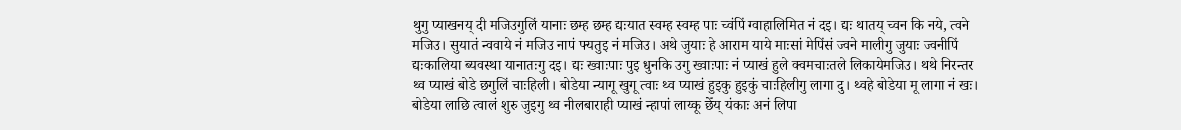थुगु प्याखनय् दी मजिउगुलिं यानाः छम्ह छम्ह द्यःयात स्वम्ह स्वम्ह पाः च्वंपिं ग्वाहालिमित नं दइ। द्यः थातय् च्वन कि नये, त्वने मजिउ। सुयातं न्ववाये नं मजिउ नापं फ्यतुइ नं मजिउ। अथे जुयाः हे आराम याये माःसां मेपिंसं ज्वने मालीगु जुयाः ज्वनीपिं द्यःकालिया ब्यवस्था यानातःगु दइ। द्यः ख्वाःपाः पुइ धुनकि उगु ख्वाःपाः नं प्याखं हुले क्वमचाःतले लिकायेमजिउ। थथे निरन्तर थ्व प्याखं बोडे छगुलिं चाःहिली। बोडेया न्यागू खुगू त्वाः थ्व प्याखं हुइकु हुइकुं चाःहिलीगु लागा दु। थ्वहे बोडेया मू लागा नं खः।
बोडेया लाछि त्वालं शुरु जुइगु थ्व नीलबाराही प्याखं न्हापां लाय्कू छेँय् यंकाः अनं लिपा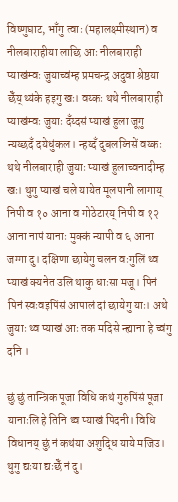विष्णुघाट, भाँगु त्वाः (महालक्ष्मीस्थान) व नीलबाराहीया लाछि आः नीलबाराही प्याखंम्वः जुयाच्वंम्ह प्रमचन्द्र अदुवा श्रेष्ठया छेँय् थ्यंके हइगु खः। वय्कः थथे नीलबाराही प्याखंम्वः जुयाः दँय्दसं प्याखं हुला जूगु न्यय्छदँ दयेधुंकल। न्हय्दँ दुबलय्निसें वय्कः थथे नीलबाराही जुयाः प्याखं हुलाच्वनादीम्ह खः। थुगु प्याखं चले यायेत मूलपानी लागाय् निपी व १० आना व गोठेटारय् निपी व १२ आना नापं यानाः मुक्कं न्यापी व ६ आना जग्गा दु। दक्षिणा छायेगु चलन वःगुलिं थ्व प्याखं क्यनेत उलि थाकु धाःसा मजू। पिनं पिनं स्वःवइपिंसं आपालं दां छायेगु याः। अथे जुयाः थ्व प्याखं आः तक मदिसे न्ह्याना हे च्वंगु दनि ।

छुं छुं तान्त्रिक पूजा विधि कथं गुरुपिंसं पूजा यानाःलि हे तिनि थ्व प्याखं पिदनी। विधि विधानय् छुं नं कथंया अशुद्धि याये मजिउ। थुगु द्यःया द्यःछेँ नं दु।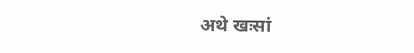अथे खःसां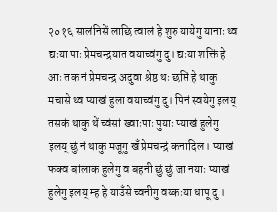२०१६ सालंनिसें लाछि त्वालं हे शुरु यायेगु यानाः थ्व द्यःया पाः प्रेमचन्द्रयात वयाच्वंगु दु। द्यःया शक्तिं हे आः तक नं प्रेमचन्द्र अदुवा श्रेष्ठ थः छप्तिं हे थाकु मचासे थ्व प्याखं हुला वयाच्वंगु दु। पिनं स्वयेगु इलय् तसकं थाकु थें च्वंसां ख्वाःपाः पुयाः प्याखं हुलेगु इलय् छुं नं थाकु मजूगु खँ प्रेमचन्द्रं कनादिल। प्याखं फक्व बांलाक हुलेगु व बहनी छुं छुं जा नयाः प्याखं हुलेगु इलय् म्ह हे याउँसे च्वनीगु वय्कःया धापू दु ।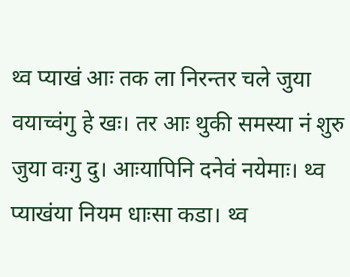थ्व प्याखं आः तक ला निरन्तर चले जुया वयाच्वंगु हे खः। तर आः थुकी समस्या नं शुरु जुया वःगु दु। आःयापिनि दनेवं नयेमाः। थ्व प्याखंया नियम धाःसा कडा। थ्व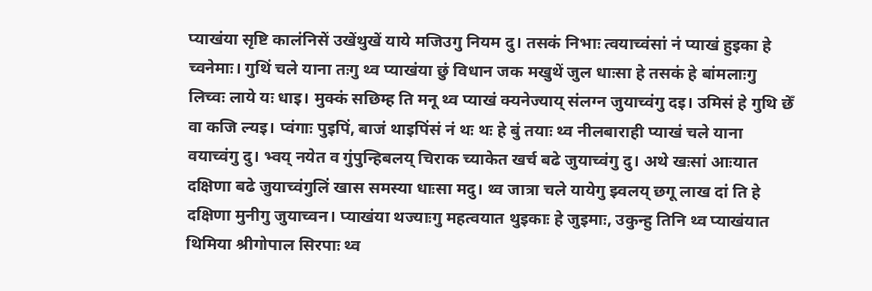प्याखंया सृष्टि कालंनिसें उखेंथुखें याये मजिउगु नियम दु। तसकं निभाः त्वयाच्वंसां नं प्याखं हुइका हे च्वनेमाः। गुथिं चले याना तःगु थ्व प्याखंया छुं विधान जक मखुथें जुल धाःसा हे तसकं हे बांमलाःगु लिच्वः लाये यः धाइ। मुक्कं सछिम्ह ति मनू थ्व प्याखं क्यनेज्याय् संलग्न जुयाच्वंगु दइ। उमिसं हे गुथि छेँ वा कजि ल्यइ। प्वंगाः पुइपिं, बाजं थाइपिंसं नं थः थः हे बुं तयाः थ्व नीलबाराही प्याखं चले याना वयाच्वंगु दु। भ्वय् नयेत व गुंपुन्हिबलय् चिराक च्याकेत खर्च बढे जुयाच्वंगु दु। अथे खःसां आःयात दक्षिणा बढे जुयाच्वंगुलिं खास समस्या धाःसा मदु। थ्व जात्रा चले यायेगु झ्वलय् छगू लाख दां ति हे दक्षिणा मुनीगु जुयाच्वन। प्याखंया थज्याःगु महत्वयात थुइकाः हे जुइमाः, उकुन्हु तिनि थ्व प्याखंयात थिमिया श्रीगोपाल सिरपाः थ्व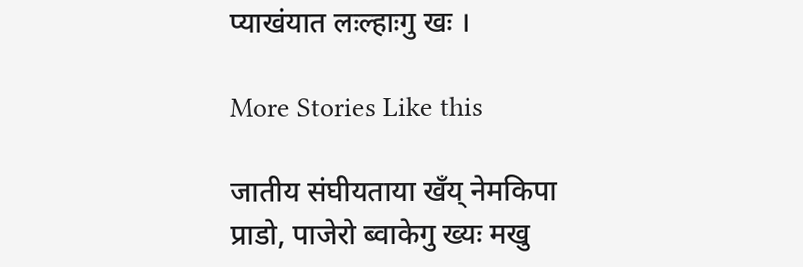प्याखंयात लःल्हाःगु खः ।

More Stories Like this

जातीय संघीयताया खँय् नेमकिपा
प्राडो, पाजेरो ब्वाकेगु ख्यः मखु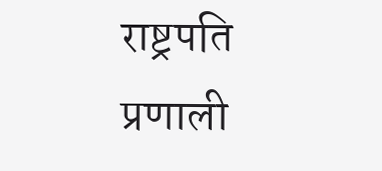राष्ट्रपति प्रणाली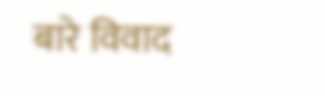बारे विवाद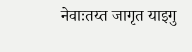नेवाःतय्त जागृत याइगु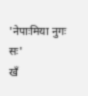'नेपाःमिया नुगः सः'
खँ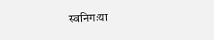स्वनिगःया